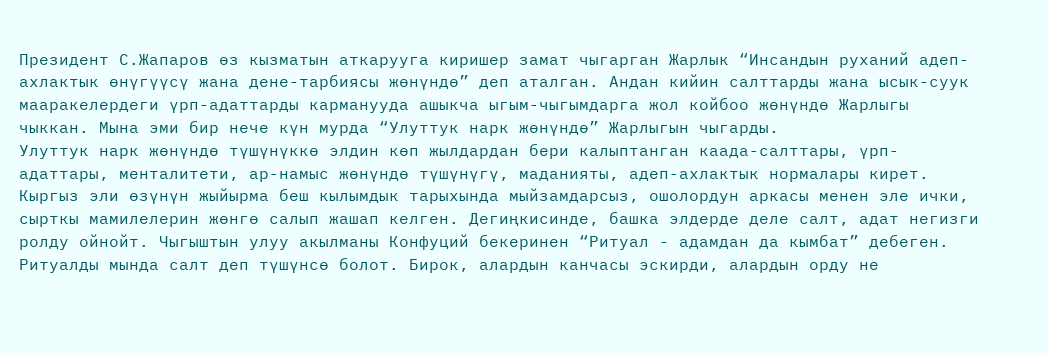Президент С.Жапаров өз кызматын аткарууга киришер замат чыгарган Жарлык “Инсандын руханий адеп-ахлактык өнүгүүсү жана дене-тарбиясы жөнүндө” деп аталган. Андан кийин салттарды жана ысык-суук мааракелердеги үрп-адаттарды карманууда ашыкча ыгым-чыгымдарга жол койбоо жөнүндө Жарлыгы чыккан. Мына эми бир нече күн мурда “Улуттук нарк жөнүндө” Жарлыгын чыгарды.
Улуттук нарк жөнүндө түшүнүккө элдин көп жылдардан бери калыптанган каада-салттары, үрп-адаттары, менталитети, ар-намыс жөнүндө түшүнүгү, маданияты, адеп-ахлактык нормалары кирет. Кыргыз эли өзүнүн жыйырма беш кылымдык тарыхында мыйзамдарсыз, ошолордун аркасы менен эле ички, сырткы мамилелерин жөнгө салып жашап келген. Дегиңкисинде, башка элдерде деле салт, адат негизги ролду ойнойт. Чыгыштын улуу акылманы Конфуций бекеринен “Ритуал - адамдан да кымбат” дебеген. Ритуалды мында салт деп түшүнсө болот. Бирок, алардын канчасы эскирди, алардын орду не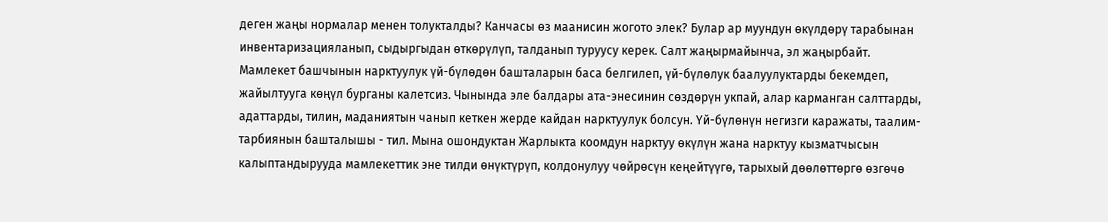деген жаңы нормалар менен толукталды? Канчасы өз маанисин жогото элек? Булар ар муундун өкүлдөрү тарабынан инвентаризацияланып, сыдыргыдан өткөрүлүп, талданып туруусу керек. Салт жаңырмайынча, эл жаңырбайт.
Мамлекет башчынын нарктуулук үй-бүлөдөн башталарын баса белгилеп, үй-бүлөлук баалуулуктарды бекемдеп, жайылтууга көңүл бурганы калетсиз. Чынында эле балдары ата-энесинин сөздөрүн укпай, алар карманган салттарды, адаттарды, тилин, маданиятын чанып кеткен жерде кайдан нарктуулук болсун. Үй-бүлөнүн негизги каражаты, таалим-тарбиянын башталышы - тил. Мына ошондуктан Жарлыкта коомдун нарктуу өкүлүн жана нарктуу кызматчысын калыптандырууда мамлекеттик эне тилди өнүктүрүп, колдонулуу чөйрөсүн кеңейтүүгө, тарыхый дөөлөттөргө өзгөчө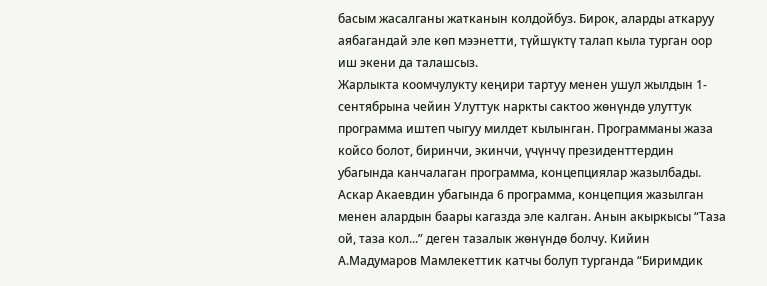басым жасалганы жатканын колдойбуз. Бирок, аларды аткаруу аябагандай эле көп мээнетти, түйшүктү талап кыла турган оор иш экени да талашсыз.
Жарлыкта коомчулукту кеңири тартуу менен ушул жылдын 1-сентябрына чейин Улуттук наркты сактоо жөнүндө улуттук программа иштеп чыгуу милдет кылынган. Программаны жаза койсо болот, биринчи, экинчи, үчүнчү президенттердин убагында канчалаган программа, концепциялар жазылбады. Аскар Акаевдин убагында 6 программа, концепция жазылган менен алардын баары кагазда эле калган. Анын акыркысы “Таза ой, таза кол...” деген тазалык жөнүндө болчу. Кийин А.Мадумаров Мамлекеттик катчы болуп турганда “Биримдик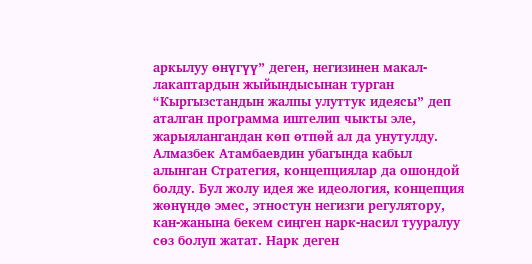аркылуу өнүгүү” деген, негизинен макал-лакаптардын жыйындысынан турган “Кыргызстандын жалпы улуттук идеясы” деп аталган программа иштелип чыкты эле, жарыялангандан көп өтпөй ал да унутулду. Алмазбек Атамбаевдин убагында кабыл алынган Стратегия, концепциялар да ошондой болду. Бул жолу идея же идеология, концепция жөнүндө эмес, этностун негизги регулятору, кан-жанына бекем сиңген нарк-насил тууралуу сөз болуп жатат. Нарк деген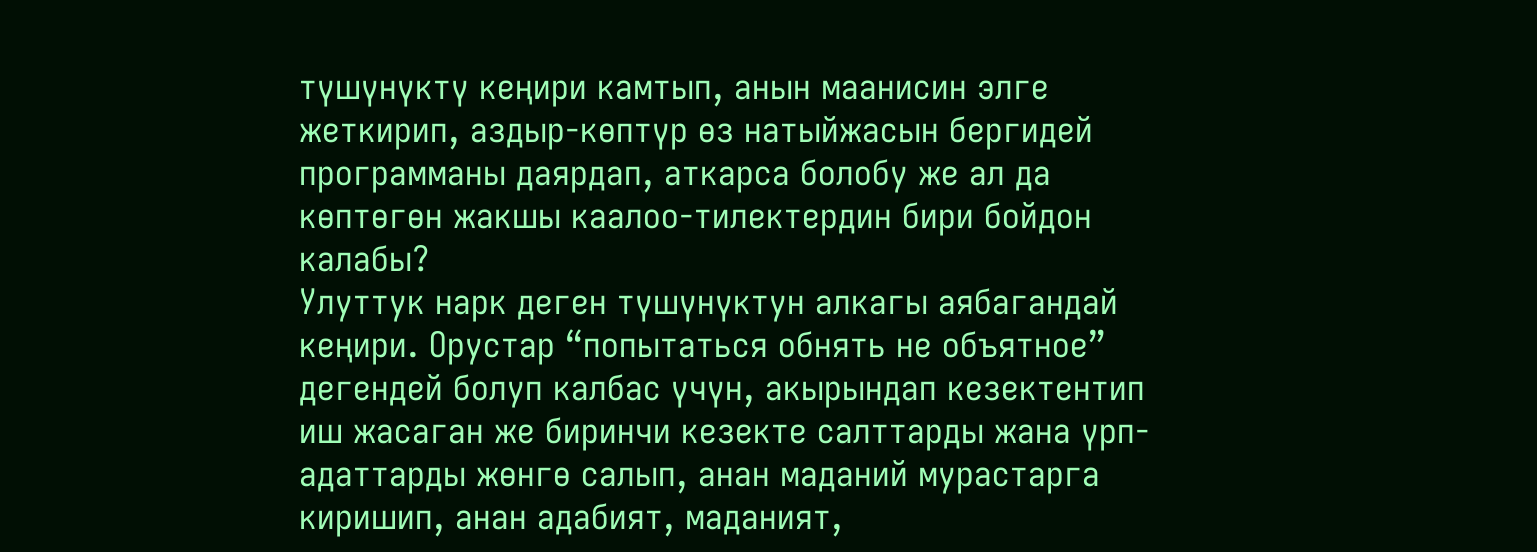түшүнүктү кеңири камтып, анын маанисин элге жеткирип, аздыр-көптүр өз натыйжасын бергидей программаны даярдап, аткарса болобу же ал да көптөгөн жакшы каалоо-тилектердин бири бойдон калабы?
Улуттук нарк деген түшүнүктун алкагы аябагандай кеңири. Орустар “попытаться обнять не объятное” дегендей болуп калбас үчүн, акырындап кезектентип иш жасаган же биринчи кезекте салттарды жана үрп-адаттарды жөнгө салып, анан маданий мурастарга киришип, анан адабият, маданият,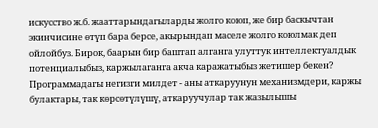искусство ж.б. жааттарындагыларды жолго коюп, же бир баскычтан экинчисине өтүп бара берсе, акырындап маселе жолго коюлмак деп ойлойбуз. Бирок, баарын бир баштап алганга улуттук интеллектуалдык потенциалыбыз, каржылаганга акча каражатыбыз жетишер бекен?
Программадагы негизги милдет - аны аткаруунун механизмдери, каржы булактары, так көрсөтүлүшү, аткаруучулар так жазылышы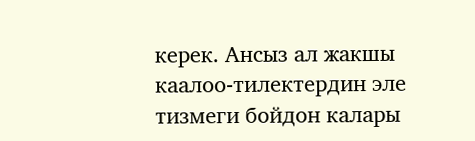керек. Ансыз ал жакшы каалоо-тилектердин эле тизмеги бойдон калары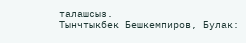талашсыз.
Тынчтыкбек Бешкемпиров, Булак: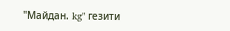"Майдан. kg" гезити